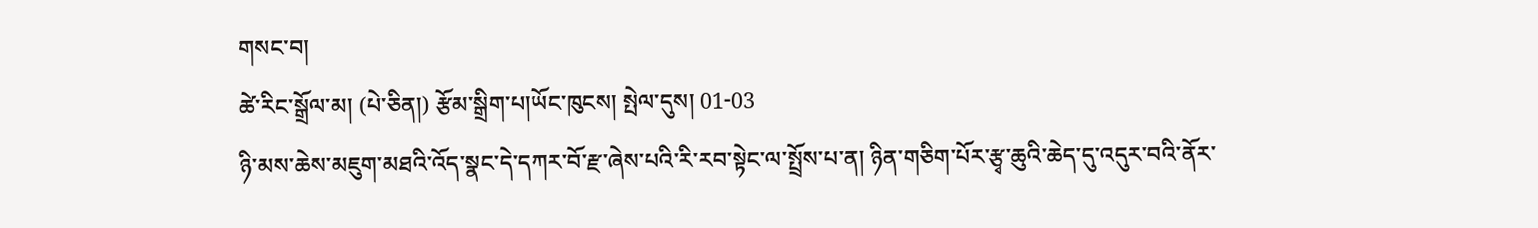གསང་བ།
ཚེ་རིང་སྒྲོལ་མ། (པེ་ཅིན།) རྩོམ་སྒྲིག་པ།ཡོང་ཁུངས། སྤེལ་དུས། 01-03
ཉི་མས་ཆེས་མཇུག་མཐའི་འོད་སྣང་དེ་དཀར་བོ་རྫ་ཞེས་པའི་རི་རབ་སྟེང་ལ་སྤྲོས་པ་ན། ཉིན་གཅིག་པོར་རྩྭ་ཆུའི་ཆེད་དུ་འདུར་བའི་ནོར་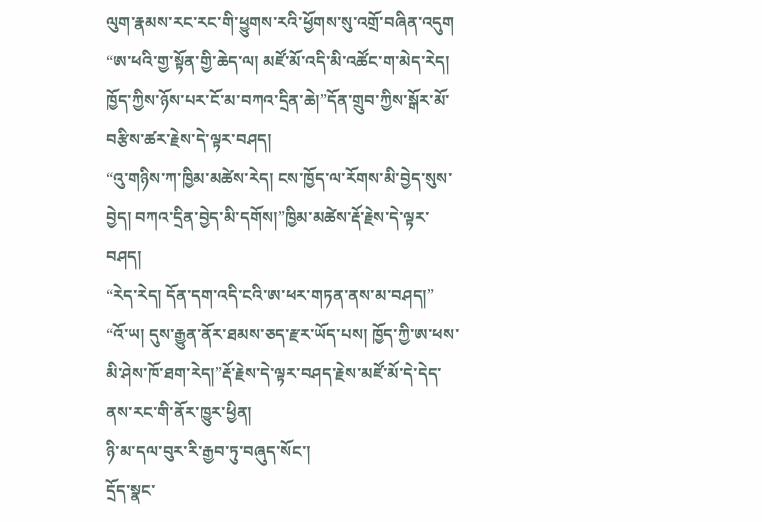ལུག་རྣམས་རང་རང་གི་ཕྱུགས་རའི་ཕྱོགས་སུ་འགྲོ་བཞིན་འདུག
“ཨ་ཕའི་གྱ་སྟོན་གྱི་ཆེད་ལ། མཛོ་མོ་འདི་མི་འཚོང་ག་མེད་རེད། ཁྱོད་ཀྱིས་ཉོས་པར་ངོ་མ་བཀའ་དྲིན་ཆེ།”དོན་གྲུབ་ཀྱིས་སྒོར་མོ་བརྩིས་ཚར་རྗེས་དེ་ལྟར་བཤད།
“འུ་གཉིས་ཀ་ཁྱིམ་མཚེས་རེད། ངས་ཁྱོད་ལ་རོགས་མི་བྱེད་སུས་བྱེད། བཀའ་དྲིན་བྱེད་མི་དགོས།”ཁྱིམ་མཚེས་རྡོ་རྗེས་དེ་ལྟར་བཤད།
“རེད་རེད། དོན་དག་འདི་ངའི་ཨ་ཕར་གཏན་ནས་མ་བཤད།”
“འོ་ཡ། དུས་རྒྱུན་ནོར་ཐམས་ཅད་རྫར་ཡོད་པས། ཁྱོད་ཀྱི་ཨ་ཕས་མི་ཤེས་ཁོ་ཐག་རེད།”རྡོ་རྗེས་དེ་ལྟར་བཤད་རྗེས་མཛོ་མོ་དེ་དེད་ནས་རང་གི་ནོར་ཁྱུར་ཕྱིན།
ཉི་མ་དལ་བུར་རི་རྒྱབ་ཏུ་བཞུད་སོང་།
དྲོད་སྣང་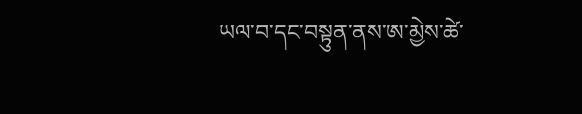ཡལ་བ་དང་བསྟུན་ནས་ཨ་མྱེས་ཚེ་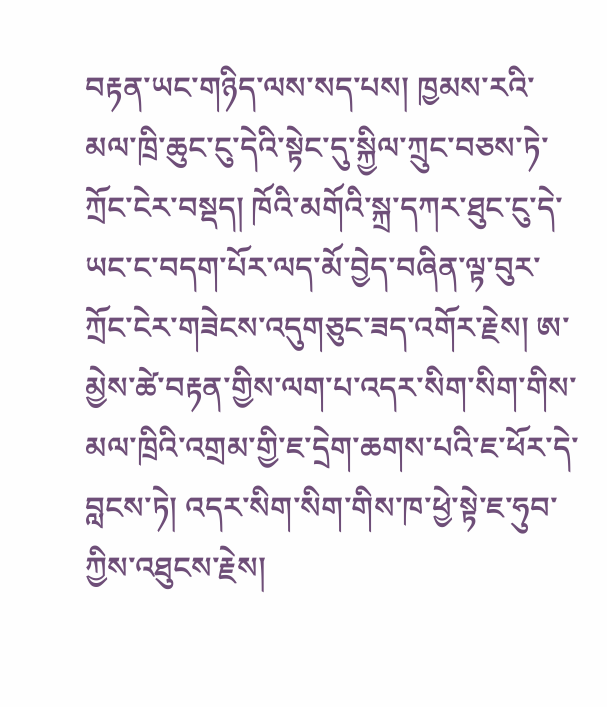བརྟན་ཡང་གཉིད་ལས་སད་པས། ཁྱམས་རའི་མལ་ཁྲི་ཆུང་ངུ་དེའི་སྟེང་དུ་སྐྱིལ་ཀྲུང་བཅས་ཏེ་ཀྲོང་ངེར་བསྡད། ཁོའི་མགོའི་སྐྲ་དཀར་ཐུང་ངུ་དེ་ཡང་ང་བདག་པོར་ལད་མོ་བྱེད་བཞིན་ལྟ་བུར་ཀྲོང་ངེར་གཟེངས་འདུགཅུང་ཟད་འགོར་རྗེས། ཨ་མྱེས་ཚེ་བརྟན་གྱིས་ལག་པ་འདར་སིག་སིག་གིས་མལ་ཁྲིའི་འགྲམ་གྱི་ཇ་དྲེག་ཆགས་པའི་ཇ་ཕོར་དེ་བླངས་ཏེ། འདར་སིག་སིག་གིས་ཁ་ཕྱེ་སྟེ་ཇ་ཧུབ་ཀྱིས་འཐུངས་རྗེས།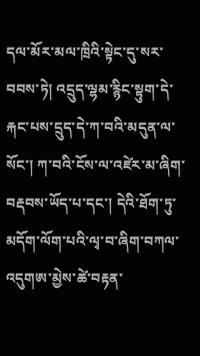དལ་མོར་མལ་ཁྲིའི་སྟེང་དུ་སར་བབས་ཏེ། འདྲུད་ལྷམ་རྙིང་སྟུག་དེ་རྐང་པས་དྲུད་དེ་ཀ་བའི་མདུན་ལ་སོང་། ཀ་བའི་ངོས་ལ་འཛེར་མ་ཞིག་བརྡབས་ཡོད་པ་དང་། དེའི་ཐོག་ཏུ་མདོག་ལོག་པའི་ལྭ་བ་ཞིག་བཀལ་འདུགཨ་མྱེས་ཚེ་བརྟན་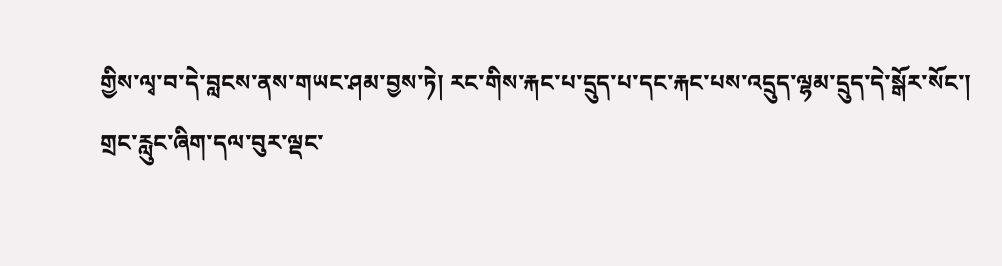གྱིས་ལྭ་བ་དེ་བླངས་ནས་གཡང་ཤམ་བྱས་ཏེ། རང་གིས་རྐང་པ་དྲུད་པ་དང་རྐང་པས་འདྲུད་ལྷམ་དྲུད་དེ་སྒོར་སོང་།
གྲང་རླུང་ཞིག་དལ་བུར་ལྡང་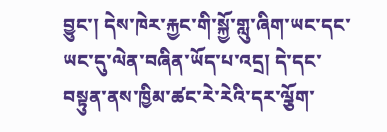བྱུང་། དེས་ཁེར་རྐྱང་གི་སྐྱོ་གླུ་ཞིག་ཡང་དང་ཡང་དུ་ལེན་བཞིན་ཡོད་པ་འདྲ། དེ་དང་བསྟུན་ནས་ཁྱིམ་ཚང་རེ་རེའི་དར་ལྕོག་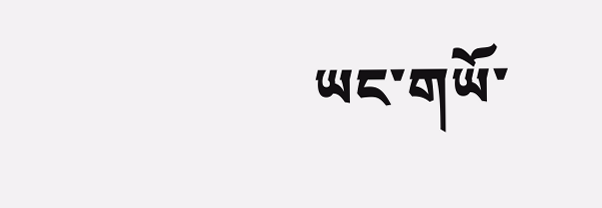ཡང་གཡོ་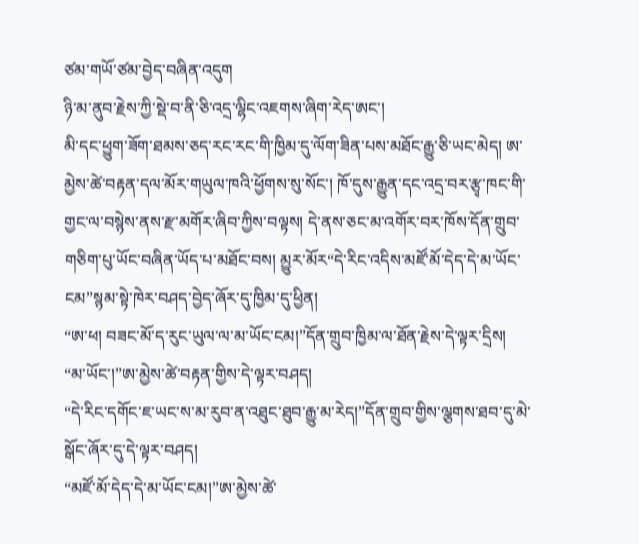ཙམ་གཡོ་ཙམ་བྱེད་བཞིན་འདུག
ཉི་མ་ནུབ་རྗེས་ཀྱི་སྡེ་བ་ནི་ཅི་འདྲ་ལྷིང་འཇགས་ཞིག་རེད་ཨང་།
མི་དང་ཕྱུག་ཟོག་ཐམས་ཅད་རང་རང་གི་ཁྱིམ་དུ་ལོག་ཟིན་པས་མཐོང་རྒྱུ་ཅི་ཡང་མེད། ཨ་མྱེས་ཚེ་བརྟན་དལ་མོར་གཡུལ་ཁའི་ཕྱོགས་སུ་སོང་། ཁོ་དུས་རྒྱུན་དང་འདྲ་བར་རྩྭ་ཁང་གི་གྱང་ལ་བསྙེས་ནས་རྫ་མགོར་ཞིབ་ཀྱིས་བལྟས། དེ་ནས་ཅང་མ་འགོར་བར་ཁོས་དོན་གྲུབ་གཅིག་པུ་ཡོང་བཞིན་ཡོད་པ་མཐོང་བས། མྱུར་མོར“དེ་རིང་འདིས་མཛོ་མོ་དེད་དེ་མ་ཡོང་ངམ”སྙམ་སྟེ་ཁེར་བཤད་བྱེད་ཞོར་དུ་ཁྱིམ་དུ་ཕྱིན།
“ཨ་ཕ། བཟང་མོ་ད་རུང་ཡུལ་ལ་མ་ཡོང་ངམ།”དོན་གྲུབ་ཁྱིམ་ལ་ཐོན་རྗེས་དེ་ལྟར་དྲིས།
“མ་ཡོང་།”ཨ་མྱེས་ཚེ་བརྟན་གྱིས་དེ་ལྟར་བཤད།
“དེ་རིང་དགོང་ཇ་ཡང་ས་མ་རུབ་ན་འཐུང་ཐུབ་རྒྱུ་མ་རེད།”དོན་གྲུབ་གྱིས་ལྕགས་ཐབ་དུ་མེ་སྒོང་ཞོར་དུ་དེ་ལྟར་བཤད།
“མཛོ་མོ་དེད་དེ་མ་ཡོང་ངམ།”ཨ་མྱེས་ཚེ་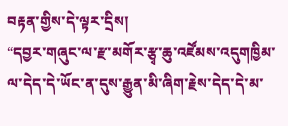བརྟན་གྱིས་དེ་ལྟར་དྲིས།
“དབྱར་གཞུང་ལ་རྫ་མགོར་རྩྭ་ཆུ་འཛོམས་འདུགཁྱིམ་ལ་དེད་དེ་ཡོང་ན་དུས་རྒྱུན་མི་ཞིག་རྗེས་དེད་དེ་མ་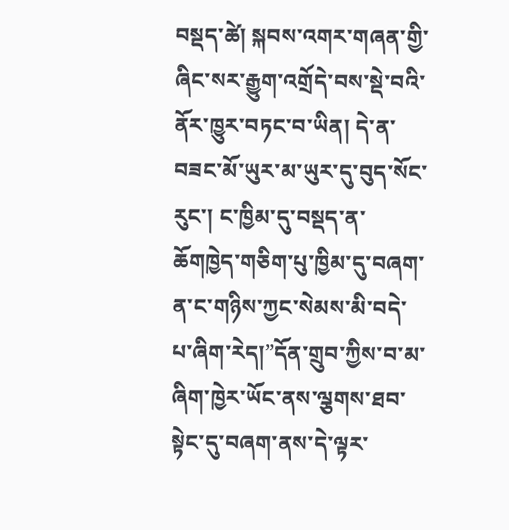བསྡད་ཚེ། སྐབས་འགར་གཞན་གྱི་ཞིང་སར་རྒྱུག་འགྲོདེ་བས་སྡེ་བའི་ནོར་ཁྱུར་བཏང་བ་ཡིན། དེ་ན་བཟང་མོ་ཡུར་མ་ཡུར་དུ་བུད་སོང་རུང་། ང་ཁྱིམ་དུ་བསྡད་ན་ཆོགཁྱེད་གཅིག་པུ་ཁྱིམ་དུ་བཞག་ན་ང་གཉིས་ཀྱང་སེམས་མི་བདེ་པ་ཞིག་རེད།”དོན་གྲུབ་ཀྱིས་བ་མ་ཞིག་ཁྱེར་ཡོང་ནས་ལྕགས་ཐབ་སྟེང་དུ་བཞག་ནས་དེ་ལྟར་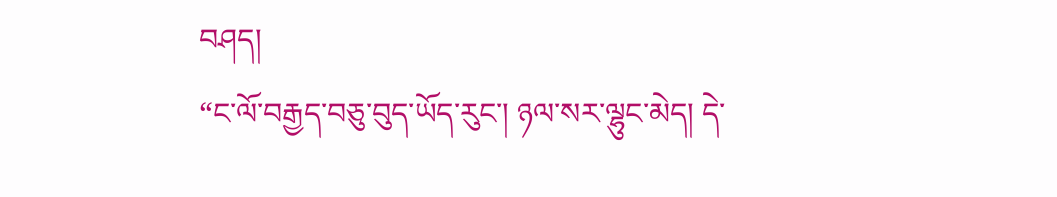བཤད།
“ང་ལོ་བརྒྱད་བཅུ་བུད་ཡོད་རུང་། ཉལ་སར་ལྷུང་མེད། དེ་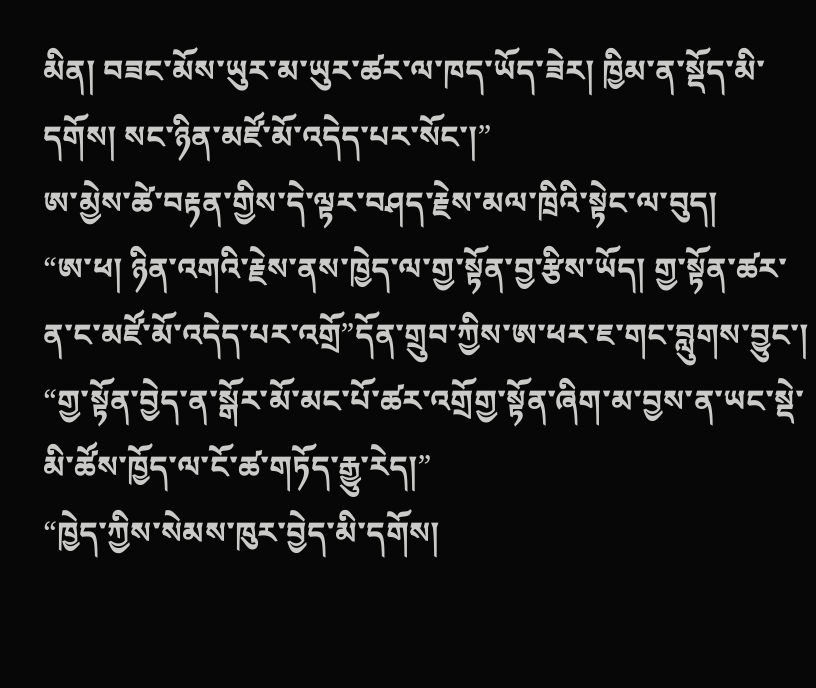མིན། བཟང་མོས་ཡུར་མ་ཡུར་ཚར་ལ་ཁད་ཡོད་ཟེར། ཁྱིམ་ན་སྡོད་མི་དགོས། སང་ཉིན་མཛོ་མོ་འདེད་པར་སོང་།”
ཨ་མྱེས་ཚེ་བརྟན་གྱིས་དེ་ལྟར་བཤད་རྗེས་མལ་ཁྲིའི་སྟེང་ལ་བུད།
“ཨ་ཕ། ཉིན་འགའི་རྗེས་ནས་ཁྱེད་ལ་གྱ་སྟོན་བྱ་རྩིས་ཡོད། གྱ་སྟོན་ཚར་ན་ང་མཛོ་མོ་འདེད་པར་འགྲོ”དོན་གྲུབ་ཀྱིས་ཨ་ཕར་ཇ་གང་བླུགས་བྱུང་།
“གྱ་སྟོན་བྱེད་ན་སྒོར་མོ་མང་པོ་ཚར་འགྲོགྱ་སྟོན་ཞིག་མ་བྱས་ན་ཡང་སྡེ་མི་ཚོས་ཁྱོད་ལ་ངོ་ཚ་གཏོད་རྒྱུ་རེད།”
“ཁྱེད་ཀྱིས་སེམས་ཁུར་བྱེད་མི་དགོས།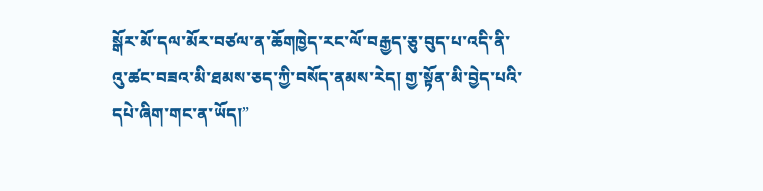སྒོར་མོ་དལ་མོར་བཙལ་ན་ཆོགཁྱེད་རང་ལོ་བརྒྱད་ཅུ་བུད་པ་འདི་ནི་འུ་ཚང་བཟའ་མི་ཐམས་ཅད་ཀྱི་བསོད་ནམས་རེད། གྱ་སྟོན་མི་བྱེད་པའི་དཔེ་ཞིག་གང་ན་ཡོད།”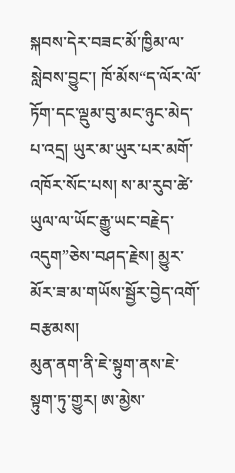སྐབས་དེར་བཟང་མོ་ཁྱིམ་ལ་སླེབས་བྱུང་། ཁོ་མོས“ད་ལོར་ལོ་ཏོག་དང་ལྡུམ་བུ་མང་ཉུང་མེད་པ་འདྲ། ཡུར་མ་ཡུར་པར་མགོ་འཁོར་སོང་པས། ས་མ་རུབ་ཚེ་ཡུལ་ལ་ཡོང་རྒྱུ་ཡང་བརྗེད་འདུག”ཅེས་བཤད་རྗེས། མྱུར་མོར་ཟ་མ་གཡོས་སྦྱོར་བྱེད་འགོ་བརྩམས།
མུན་ནག་ནི་ཇེ་སྟུག་ནས་ཇེ་སྟུག་ཏུ་གྱུར། ཨ་མྱེས་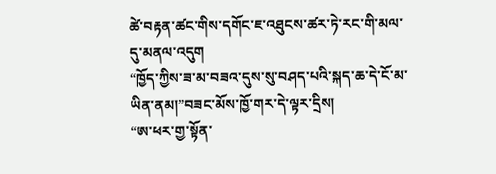ཚེ་བརྟན་ཚང་གིས་དགོང་ཇ་འཐུངས་ཚར་ཏེ་རང་གི་མལ་དུ་མནལ་འདུག
“ཁྱོད་ཀྱིས་ཟ་མ་བཟའ་དུས་སུ་བཤད་པའི་སྐད་ཆ་དེ་ངོ་མ་ཡིན་ནམ།”བཟང་མོས་ཁྱོ་གར་དེ་ལྟར་དྲིས།
“ཨ་ཕར་གྱ་སྟོན་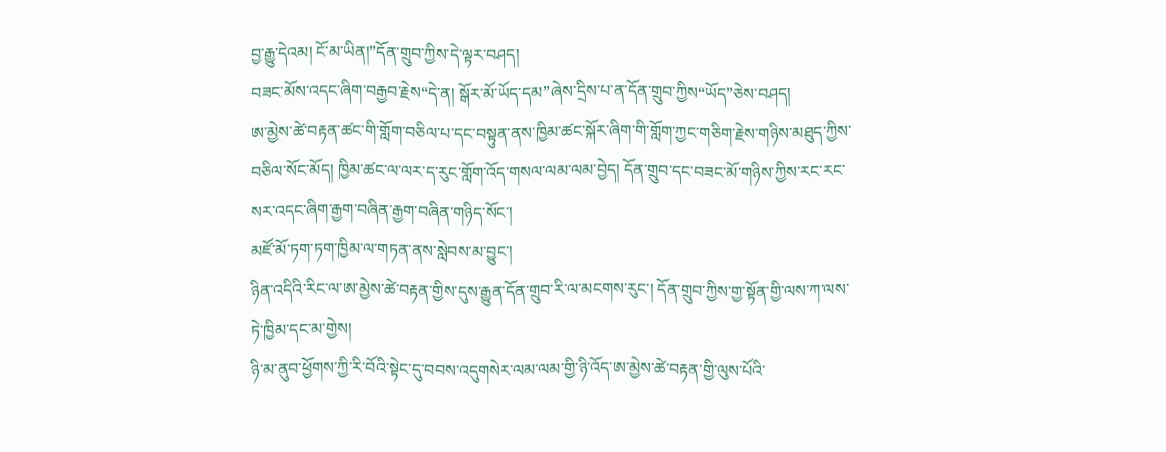བྱ་རྒྱུ་དེའམ། ངོ་མ་ཡིན།”དོན་གྲུབ་ཀྱིས་དེ་ལྟར་བཤད།
བཟང་མོས་འདང་ཞིག་བརྒྱབ་རྗེས“དེ་ན། སྒོར་མོ་ཡོད་དམ”ཞེས་དྲིས་པ་ན་དོན་གྲུབ་ཀྱིས“ཡོད”ཅེས་བཤད།
ཨ་མྱེས་ཚེ་བརྟན་ཚང་གི་གློག་བཅིལ་པ་དང་བསྟུན་ནས་ཁྱིམ་ཚང་སྐོར་ཞིག་གི་གློག་ཀྱང་གཅིག་རྗེས་གཉིས་མཐུད་ཀྱིས་བཅིལ་སོང་མོད། ཁྱིམ་ཚང་ལ་ལར་ད་རུང་གློག་འོད་གསལ་ལམ་ལམ་བྱེད། དོན་གྲུབ་དང་བཟང་མོ་གཉིས་ཀྱིས་རང་རང་སར་འདང་ཞིག་རྒྱག་བཞིན་རྒྱག་བཞིན་གཉིད་སོང་།
མཛོ་མོ་ཏག་ཏག་ཁྱིམ་ལ་གཏན་ནས་སླེབས་མ་བྱུང་།
ཉིན་འདིའི་རིང་ལ་ཨ་མྱེས་ཚེ་བརྟན་གྱིས་དུས་རྒྱུན་དོན་གྲུབ་རི་ལ་མངགས་རུང་། དོན་གྲུབ་ཀྱིས་གྱ་སྟོན་གྱི་ལས་ཀ་ལས་ཏེ་ཁྱིམ་དང་མ་གྱེས།
ཉི་མ་ནུབ་ཕྱོགས་ཀྱི་རི་བོའི་སྟེང་དུ་བབས་འདུགསེར་ལམ་ལམ་གྱི་ཉི་འོད་ཨ་མྱེས་ཚེ་བརྟན་གྱི་ལུས་པོའི་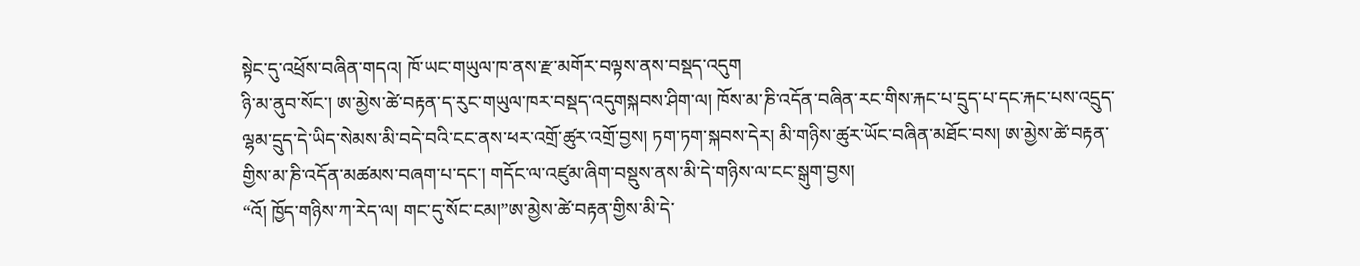སྟེང་དུ་འཕྲོས་བཞིན་གདའ། ཁོ་ཡང་གཡུལ་ཁ་ནས་རྫ་མགོར་བལྟས་ནས་བསྡད་འདུག
ཉི་མ་ནུབ་སོང་། ཨ་མྱེས་ཚེ་བརྟན་ད་རུང་གཡུལ་ཁར་བསྡད་འདུགསྐབས་ཤིག་ལ། ཁོས་མ་ཎི་འདོན་བཞིན་རང་གིས་རྐང་པ་དྲུད་པ་དང་རྐང་པས་འདྲུད་ལྷམ་དྲུད་དེ་ཡིད་སེམས་མི་བདེ་བའི་ངང་ནས་ཕར་འགྲོ་ཚུར་འགྲོ་བྱས། ཏག་ཏག་སྐབས་དེར། མི་གཉིས་ཚུར་ཡོང་བཞིན་མཐོང་བས། ཨ་མྱེས་ཚེ་བརྟན་གྱིས་མ་ཎི་འདོན་མཚམས་བཞག་པ་དང་། གདོང་ལ་འཛུམ་ཞིག་བསྡུས་ནས་མི་དེ་གཉིས་ལ་ངང་སྒུག་བྱས།
“འོ། ཁྱོད་གཉིས་ཀ་རེད་ལ། གང་དུ་སོང་ངམ།”ཨ་མྱེས་ཚེ་བརྟན་གྱིས་མི་དེ་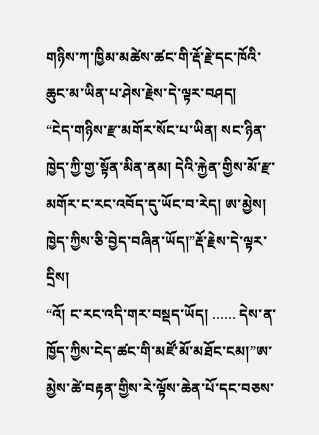གཉིས་ཀ་ཁྱིམ་མཚེས་ཚང་གི་རྡོ་རྗེ་དང་ཁོའི་ཆུང་མ་ཡིན་པ་ཤེས་རྗེས་དེ་ལྟར་བཤད།
“ངེད་གཉིས་རྫ་མགོར་སོང་པ་ཡིན། སང་ཉིན་ཁྱེད་ཀྱི་གྱ་སྟོན་མིན་ནམ། དེའི་རྐྱེན་གྱིས་མོ་རྫ་མགོར་ང་རང་འབོད་དུ་ཡོང་བ་རེད། ཨ་མྱེས། ཁྱེད་ཀྱིས་ཅི་བྱེད་བཞིན་ཡོད།”རྡོ་རྗེས་དེ་ལྟར་དྲིས།
“འོ། ང་རང་འདི་གར་བསྡད་ཡོད། …… དེས་ན་ཁྱོད་ཀྱིས་ངེད་ཚང་གི་མཛོ་མོ་མཐོང་ངམ།”ཨ་མྱེས་ཚེ་བརྟན་གྱིས་རེ་ལྟོས་ཆེན་པོ་དང་བཅས་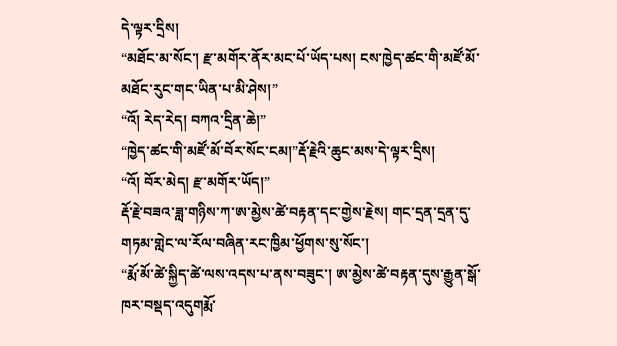དེ་ལྟར་དྲིས།
“མཐོང་མ་སོང་། རྫ་མགོར་ནོར་མང་པོ་ཡོད་པས། ངས་ཁྱེད་ཚང་གི་མཛོ་མོ་མཐོང་རུང་གང་ཡིན་པ་མི་ཤེས།”
“འོ། རེད་རེད། བཀའ་དྲིན་ཆེ།”
“ཁྱེད་ཚང་གི་མཛོ་མོ་བོར་སོང་ངམ།”རྡོ་རྗེའི་ཆུང་མས་དེ་ལྟར་དྲིས།
“འོ། བོར་མེད། རྫ་མགོར་ཡོད།”
རྡོ་རྗེ་བཟའ་ཟླ་གཉིས་ཀ་ཨ་མྱེས་ཚེ་བརྟན་དང་གྱེས་རྗེས། གང་དྲན་དྲན་དུ་གཏམ་གླེང་ལ་རོལ་བཞིན་རང་ཁྱིམ་ཕྱོགས་སུ་སོང་།
“རྨོ་མོ་ཚེ་སྐྱིད་ཚེ་ལས་འདས་པ་ནས་བཟུང་། ཨ་མྱེས་ཚེ་བརྟན་དུས་རྒྱུན་སྒོ་ཁར་བསྡད་འདུགརྨོ་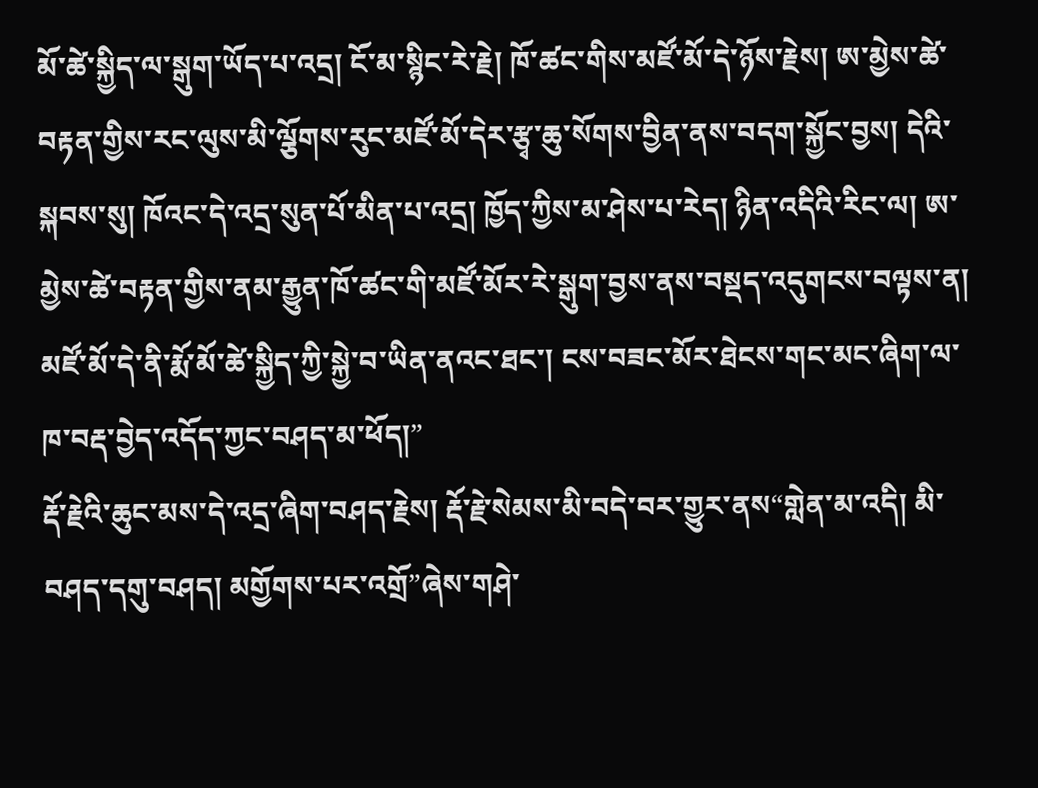མོ་ཚེ་སྐྱིད་ལ་སྒུག་ཡོད་པ་འདྲ། ངོ་མ་སྙིང་རེ་རྗེ། ཁོ་ཚང་གིས་མཛོ་མོ་དེ་ཉོས་རྗེས། ཨ་མྱེས་ཚེ་བརྟན་གྱིས་རང་ལུས་མི་ལྕོགས་རུང་མཛོ་མོ་དེར་རྩྭ་ཆུ་སོགས་བྱིན་ནས་བདག་སྐྱོང་བྱས། དེའི་སྐབས་སུ། ཁོའང་དེ་འདྲ་སུན་པོ་མིན་པ་འདྲ། ཁྱོད་ཀྱིས་མ་ཤེས་པ་རེད། ཉིན་འདིའི་རིང་ལ། ཨ་མྱེས་ཚེ་བརྟན་གྱིས་ནམ་རྒྱུན་ཁོ་ཚང་གི་མཛོ་མོར་རེ་སྒུག་བྱས་ནས་བསྡད་འདུགངས་བལྟས་ན། མཛོ་མོ་དེ་ནི་རྨོ་མོ་ཚེ་སྐྱིད་ཀྱི་སྐྱེ་བ་ཡིན་ནའང་ཐང་། ངས་བཟང་མོར་ཐེངས་གང་མང་ཞིག་ལ་ཁ་བརྡ་བྱེད་འདོད་ཀྱང་བཤད་མ་ཕོད།”
རྡོ་རྗེའི་ཆུང་མས་དེ་འདྲ་ཞིག་བཤད་རྗེས། རྡོ་རྗེ་སེམས་མི་བདེ་བར་གྱུར་ནས“གླེན་མ་འདི། མི་བཤད་དགུ་བཤད། མགྱོགས་པར་འགྲོ”ཞེས་གཤེ་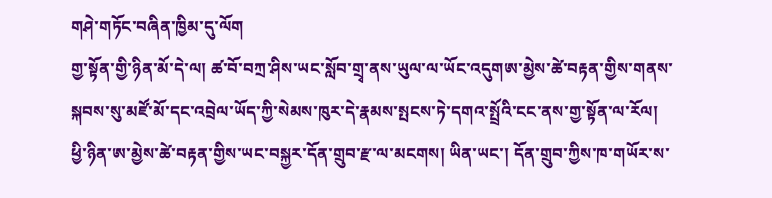གཤེ་གཏོང་བཞིན་ཁྱིམ་དུ་ལོག
གྱ་སྟོན་གྱི་ཉིན་མོ་དེ་ལ། ཚ་བོ་བཀྲ་ཤིས་ཡང་སློབ་གྲྭ་ནས་ཡུལ་ལ་ཡོང་འདུགཨ་མྱེས་ཚེ་བརྟན་གྱིས་གནས་སྐབས་སུ་མཛོ་མོ་དང་འབྲེལ་ཡོད་ཀྱི་སེམས་ཁུར་དེ་རྣམས་སྤངས་ཏེ་དགའ་སྤྲོའི་ངང་ནས་གྱ་སྟོན་ལ་རོལ།
ཕྱི་ཉིན་ཨ་མྱེས་ཚེ་བརྟན་གྱིས་ཡང་བསྐྱར་དོན་གྲུབ་རྫ་ལ་མངགས། ཡིན་ཡང་། དོན་གྲུབ་ཀྱིས་ཁ་གཡོར་ས་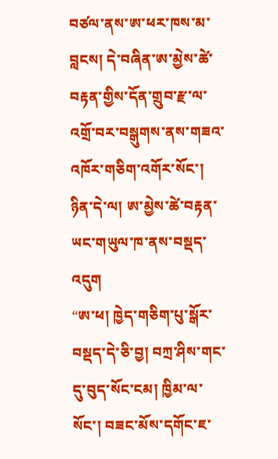བཙལ་ནས་ཨ་ཕར་ཁས་མ་བླངས། དེ་བཞིན་ཨ་མྱེས་ཚེ་བརྟན་གྱིས་དོན་གྲུབ་རྫ་ལ་འགྲོ་བར་བསྒུགས་ནས་གཟའ་འཁོར་གཅིག་འགོར་སོང་།
ཉིན་དེ་ལ། ཨ་མྱེས་ཚེ་བརྟན་ཡང་གཡུལ་ཁ་ནས་བསྡད་འདུག
“ཨ་ཕ། ཁྱེད་གཅིག་པུ་སྒོར་བསྡད་དེ་ཅི་བྱ། བཀྲ་ཤིས་གང་དུ་བུད་སོང་ངམ། ཁྱིམ་ལ་སོང་། བཟང་མོས་དགོང་ཇ་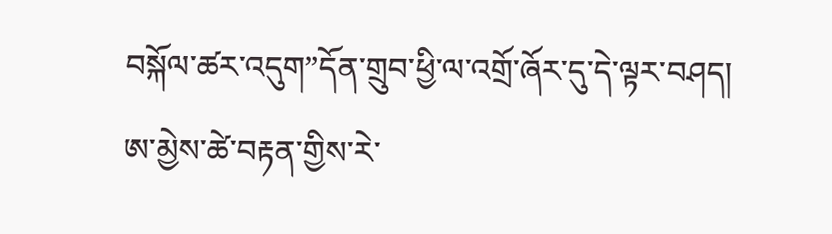བསྐོལ་ཚར་འདུག”དོན་གྲུབ་ཕྱི་ལ་འགྲོ་ཞོར་དུ་དེ་ལྟར་བཤད།
ཨ་མྱེས་ཚེ་བརྟན་གྱིས་རེ་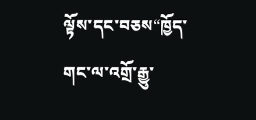ལྟོས་དང་བཅས“ཁྱོད་གང་ལ་འགྲོ་རྒྱུ་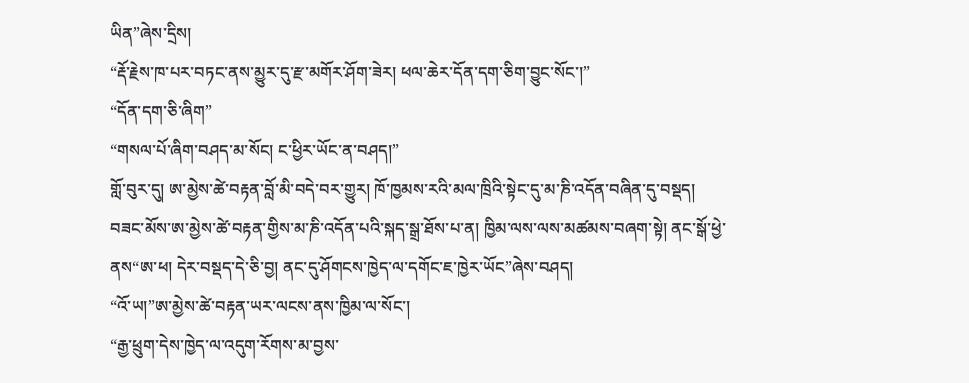ཡིན”ཞེས་དྲིས།
“རྡོ་རྗེས་ཁ་པར་བཏང་ནས་མྱུར་དུ་རྫ་མགོར་ཤོག་ཟེར། ཕལ་ཆེར་དོན་དག་ཅིག་བྱུང་སོང་།”
“དོན་དག་ཅི་ཞིག”
“གསལ་པོ་ཞིག་བཤད་མ་སོང། ང་ཕྱིར་ཡོང་ན་བཤད།”
གློ་བུར་དུ། ཨ་མྱེས་ཚེ་བརྟན་བློ་མི་བདེ་བར་གྱུར། ཁོ་ཁྱམས་རའི་མལ་ཁྲིའི་སྟེང་དུ་མ་ཎི་འདོན་བཞིན་དུ་བསྡད།
བཟང་མོས་ཨ་མྱེས་ཚེ་བརྟན་གྱིས་མ་ཎི་འདོན་པའི་སྐད་སྒྲ་ཐོས་པ་ན། ཁྱིམ་ལས་ལས་མཚམས་བཞག་སྟེ། ནང་སྒོ་ཕྱེ་ནས“ཨ་ཕ། དེར་བསྡད་དེ་ཅི་བྱ། ནང་དུ་ཤོགངས་ཁྱེད་ལ་དགོང་ཇ་ཁྱེར་ཡོང”ཞེས་བཤད།
“འོ་ཡ།”ཨ་མྱེས་ཚེ་བརྟན་ཡར་ལངས་ནས་ཁྱིམ་ལ་སོང་།
“རྒྱ་ཕྲུག་དེས་ཁྱེད་ལ་འདུག་རོགས་མ་བྱས་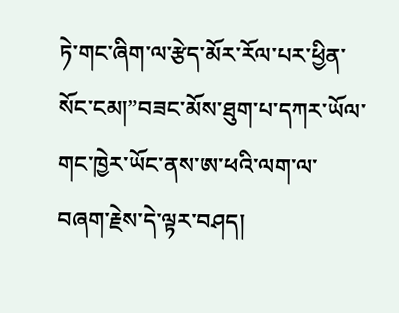ཏེ་གང་ཞིག་ལ་རྩེད་མོར་རོལ་པར་ཕྱིན་སོང་ངམ།”བཟང་མོས་ཐུག་པ་དཀར་ཡོལ་གང་ཁྱེར་ཡོང་ནས་ཨ་ཕའི་ལག་ལ་བཞག་རྗེས་དེ་ལྟར་བཤད།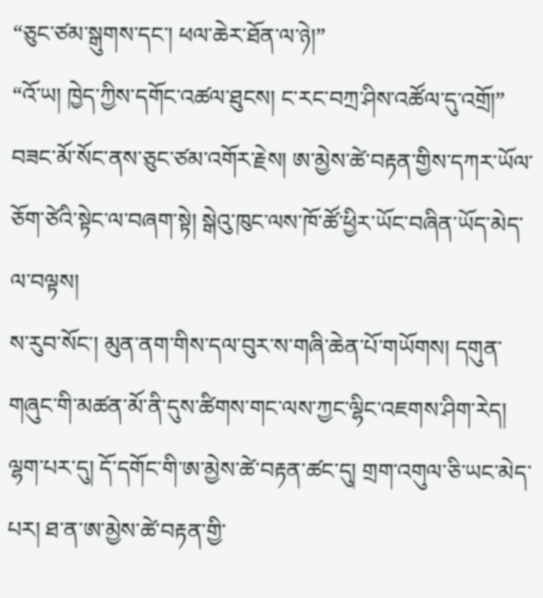“ཅུང་ཙམ་སྒུགས་དང་། ཕལ་ཆེར་ཐོན་ལ་ཉེ།”
“འོ་ཡ། ཁྱེད་ཀྱིས་དགོང་འཚལ་ཐུངས། ང་རང་བཀྲ་ཤིས་འཚོལ་དུ་འགྲོ།”
བཟང་མོ་སོང་ནས་ཅུང་ཙམ་འགོར་རྗེས། ཨ་མྱེས་ཚེ་བརྟན་གྱིས་དཀར་ཡོལ་ཅོག་ཙེའི་སྟེང་ལ་བཞག་སྟེ། སྒེའུ་ཁུང་ལས་ཁོ་ཚོ་ཕྱིར་ཡོང་བཞིན་ཡོད་མེད་ལ་བལྟས།
ས་རུབ་སོང་། མུན་ནག་གིས་དལ་བུར་ས་གཞི་ཆེན་པོ་གཡོགས། དགུན་གཞུང་གི་མཚན་མོ་ནི་དུས་ཚིགས་གང་ལས་ཀྱང་ལྷིང་འཇགས་ཤིག་རེད། ལྷག་པར་དུ། དོ་དགོང་གི་ཨ་མྱེས་ཚེ་བརྟན་ཚང་དུ། གྲག་འགུལ་ཅི་ཡང་མེད་པར། ཐ་ན་ཨ་མྱེས་ཚེ་བརྟན་གྱི་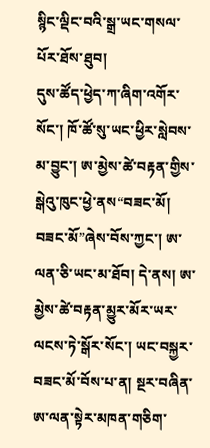སྙིང་ལྡིང་བའི་སྒྲ་ཡང་གསལ་པོར་ཐོས་ཐུབ།
དུས་ཚོད་ཕྱེད་ཀ་ཞིག་འགོར་སོང་། ཁོ་ཚོ་སུ་ཡང་ཕྱིར་སླེབས་མ་བྱུང་། ཨ་མྱེས་ཚེ་བརྟན་གྱིས་སྒེའུ་ཁུང་ཕྱེ་ནས“བཟང་མོ། བཟང་མོ”ཞེས་བོས་ཀྱང་། ཨ་ལན་ཅི་ཡང་མ་ཐོབ། དེ་ནས། ཨ་མྱེས་ཚེ་བརྟན་མྱུར་མོར་ཡར་ལངས་ཏེ་སྒོར་སོང་། ཡང་བསྐྱར་བཟང་མོ་བོས་པ་ན། སྔར་བཞིན་ཨ་ལན་སྟེར་མཁན་གཅིག་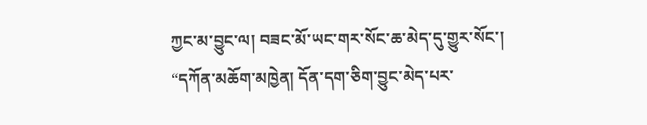ཀྱང་མ་བྱུང་ལ། བཟང་མོ་ཡང་གར་སོང་ཆ་མེད་དུ་གྱུར་སོང་།
“དཀོན་མཆོག་མཁྱེན། དོན་དག་ཅིག་བྱུང་མེད་པར་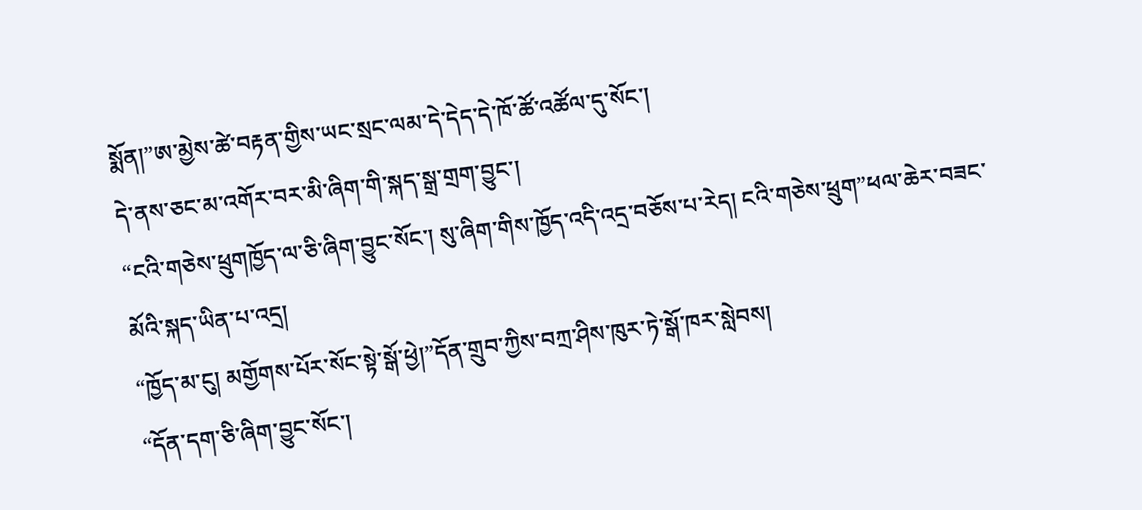སྨོན།”ཨ་མྱེས་ཚེ་བརྟན་གྱིས་ཡང་སྲང་ལམ་དེ་དེད་དེ་ཁོ་ཚོ་འཚོལ་དུ་སོང་།
དེ་ནས་ཅང་མ་འགོར་བར་མི་ཞིག་གི་སྐད་སྒྲ་གྲག་བྱུང་།
“ངའི་གཅེས་ཕྲུགཁྱོད་ལ་ཅི་ཞིག་བྱུང་སོང་། སུ་ཞིག་གིས་ཁྱོད་འདི་འདྲ་བཅོས་པ་རེད། ངའི་གཅེས་ཕྲུག”ཕལ་ཆེར་བཟང་མོའི་སྐད་ཡིན་པ་འདྲ།
“ཁྱོད་མ་ངུ། མགྱོགས་པོར་སོང་སྟེ་སྒོ་ཕྱེ།”དོན་གྲུབ་ཀྱིས་བཀྲ་ཤིས་ཁུར་ཏེ་སྒོ་ཁར་སླེབས།
“དོན་དག་ཅི་ཞིག་བྱུང་སོང་།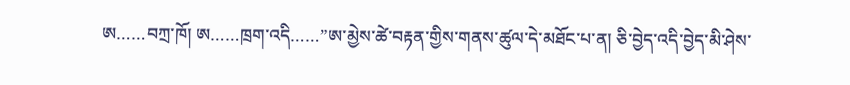ཨ……བཀྲ་ཁོ། ཨ……ཁྲག་འདི……”ཨ་མྱེས་ཚེ་བརྟན་གྱིས་གནས་ཚུལ་དེ་མཐོང་པ་ན། ཅི་བྱེད་འདི་བྱེད་མི་ཤེས་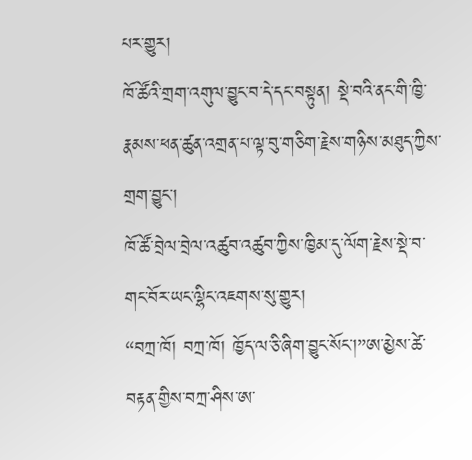པར་གྱུར།
ཁོ་ཚོའི་གྲག་འགུལ་བྱུང་བ་དེ་དང་བསྟུན། སྡེ་བའི་ནང་གི་ཁྱི་རྣམས་ཕན་ཚུན་འགྲན་པ་ལྟ་བུ་གཅིག་རྗེས་གཉིས་མཐུད་ཀྱིས་གྲག་བྱུང་།
ཁོ་ཚོ་བྲེལ་བྲེལ་འཚུབ་འཚུབ་ཀྱིས་ཁྱིམ་དུ་ལོག་རྗེས་སྡེ་བ་གང་བོར་ཡང་ལྷིང་འཇགས་སུ་གྱུར།
“བཀྲ་ཁོ། བཀྲ་ཁོ། ཁྱོད་ལ་ཅི་ཞིག་བྱུང་སོང་།”ཨ་མྱེས་ཚེ་བརྟན་གྱིས་བཀྲ་ཤིས་ཨ་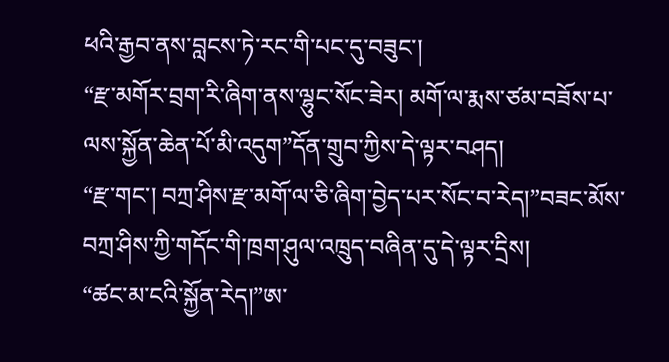ཕའི་རྒྱབ་ནས་བླངས་ཏེ་རང་གི་པང་དུ་བཟུང་།
“རྫ་མགོར་བྲག་རི་ཞིག་ནས་ལྷུང་སོང་ཟེར། མགོ་ལ་རྨས་ཙམ་བཟོས་པ་ལས་སྐྱོན་ཆེན་པོ་མི་འདུག”དོན་གྲུབ་ཀྱིས་དེ་ལྟར་བཤད།
“རྫ་གང་། བཀྲ་ཤིས་རྫ་མགོ་ལ་ཅི་ཞིག་བྱེད་པར་སོང་བ་རེད།”བཟང་མོས་བཀྲ་ཤིས་ཀྱི་གདོང་གི་ཁྲག་ཤུལ་འཁྲུད་བཞིན་དུ་དེ་ལྟར་དྲིས།
“ཚང་མ་ངའི་སྐྱོན་རེད།”ཨ་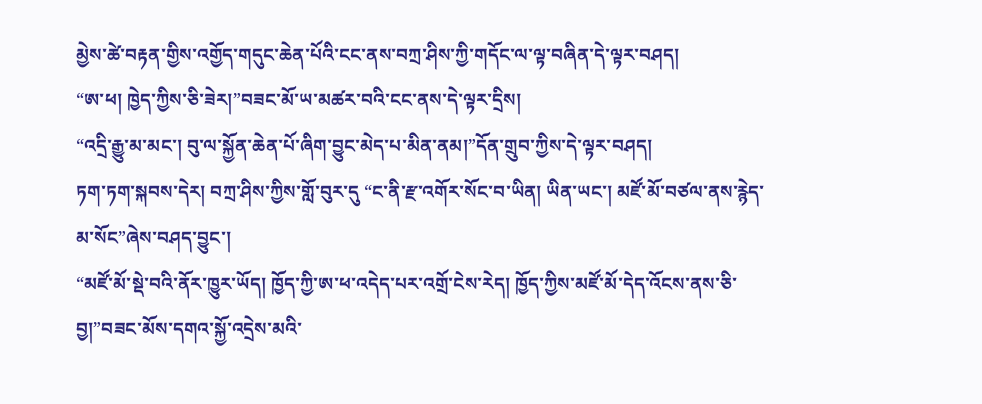མྱེས་ཚེ་བརྟན་གྱིས་འགྱོད་གདུང་ཆེན་པོའི་ངང་ནས་བཀྲ་ཤིས་ཀྱི་གདོང་ལ་ལྟ་བཞིན་དེ་ལྟར་བཤད།
“ཨ་ཕ། ཁྱེད་ཀྱིས་ཅི་ཟེར།”བཟང་མོ་ཡ་མཚར་བའི་ངང་ནས་དེ་ལྟར་དྲིས།
“འདྲི་རྒྱུ་མ་མང་། བུ་ལ་སྐྱོན་ཆེན་པོ་ཞིག་བྱུང་མེད་པ་མིན་ནམ།”དོན་གྲུབ་ཀྱིས་དེ་ལྟར་བཤད།
ཏག་ཏག་སྐབས་དེར། བཀྲ་ཤིས་ཀྱིས་གློ་བུར་དུ “ང་ནི་རྫ་འགོར་སོང་བ་ཡིན། ཡིན་ཡང་། མཛོ་མོ་བཙལ་ནས་རྙེད་མ་སོང”ཞེས་བཤད་བྱུང་།
“མཛོ་མོ་སྡེ་བའི་ནོར་ཁྱུར་ཡོད། ཁྱོད་ཀྱི་ཨ་ཕ་འདེད་པར་འགྲོ་ངེས་རེད། ཁྱོད་ཀྱིས་མཛོ་མོ་དེད་འོངས་ནས་ཅི་བྱ།”བཟང་མོས་དགའ་སྐྱོ་འདྲེས་མའི་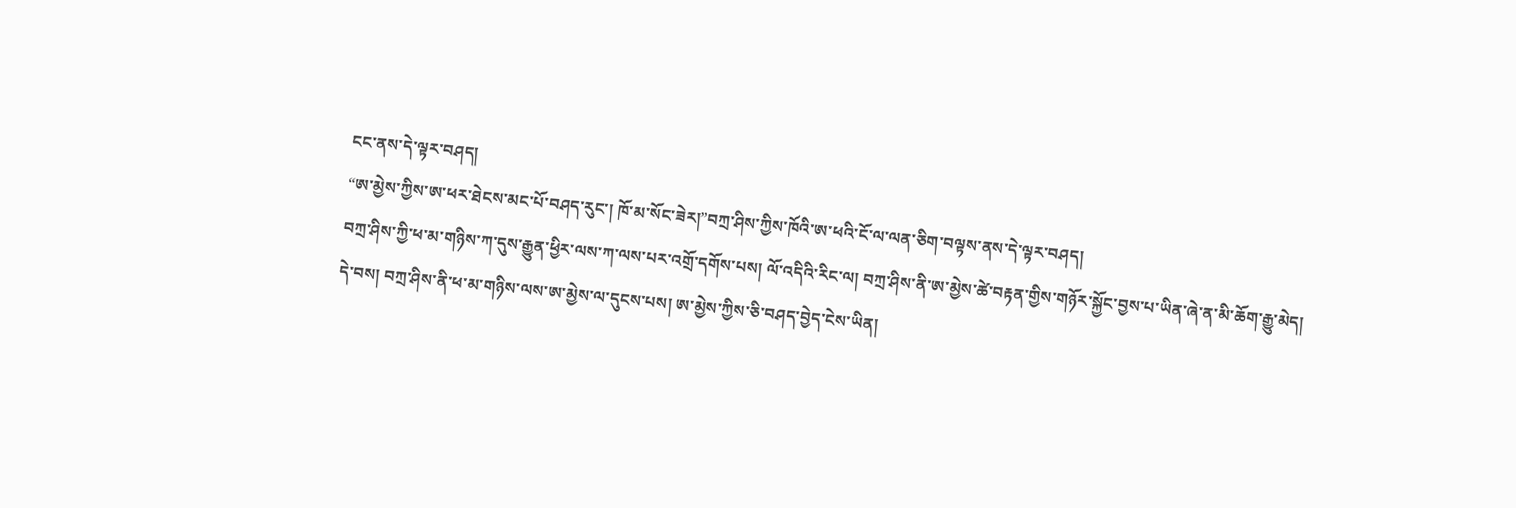ངང་ནས་དེ་ལྟར་བཤད།
“ཨ་མྱེས་ཀྱིས་ཨ་ཕར་ཐེངས་མང་པོ་བཤད་རུང་། ཁོ་མ་སོང་ཟེར།”བཀྲ་ཤིས་ཀྱིས་ཁོའི་ཨ་ཕའི་ངོ་ལ་ལན་ཅིག་བལྟས་ནས་དེ་ལྟར་བཤད།
བཀྲ་ཤིས་ཀྱི་ཕ་མ་གཉིས་ཀ་དུས་རྒྱུན་ཕྱིར་ལས་ཀ་ལས་པར་འགྲོ་དགོས་པས། ལོ་འདིའི་རིང་ལ། བཀྲ་ཤིས་ནི་ཨ་མྱེས་ཚེ་བརྟན་གྱིས་གཉོར་སྐྱོང་བྱས་པ་ཡིན་ཞེ་ན་མི་ཆོག་རྒྱུ་མེད། དེ་བས། བཀྲ་ཤིས་ནི་ཕ་མ་གཉིས་ལས་ཨ་མྱེས་ལ་དུངས་པས། ཨ་མྱེས་ཀྱིས་ཅི་བཤད་བྱེད་ངེས་ཡིན།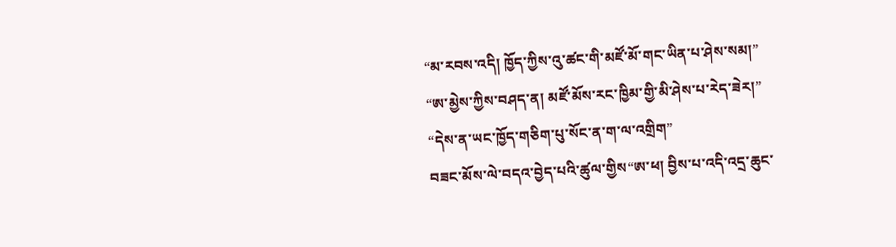“མ་རབས་འདི། ཁྱོད་ཀྱིས་འུ་ཚང་གི་མཛོ་མོ་གང་ཡིན་པ་ཤེས་སམ།”
“ཨ་མྱེས་ཀྱིས་བཤད་ན། མཛོ་མོས་རང་ཁྱིམ་གྱི་མི་ཤེས་པ་རེད་ཟེར།”
“དེས་ན་ཡང་ཁྱོད་གཅིག་པུ་སོང་ན་ག་ལ་འགྲིག”
བཟང་མོས་ལེ་བདའ་བྱེད་པའི་ཚུལ་གྱིས“ཨ་ཕ། བྱིས་པ་འདི་འདྲ་ཆུང་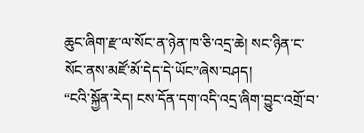ཆུང་ཞིག་རྫ་ལ་སོང་ན་ཉེན་ཁ་ཅི་འདྲ་ཆེ། སང་ཉིན་ང་སོང་ནས་མཛོ་མོ་དེད་དེ་ཡོང”ཞེས་བཤད།
“ངའི་སྐྱོན་རེད། ངས་དོན་དག་འདི་འདྲ་ཞིག་བྱུང་འགྲོ་བ་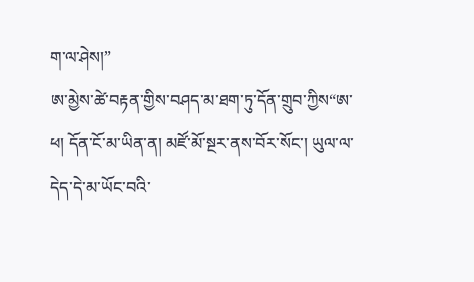ག་ལ་ཤེས།”
ཨ་མྱེས་ཚེ་བརྟན་གྱིས་བཤད་མ་ཐག་ཏུ་དོན་གྲུབ་ཀྱིས“ཨ་ཕ། དོན་ངོ་མ་ཡིན་ན། མཛོ་མོ་སྔར་ནས་བོར་སོང་། ཡུལ་ལ་དེད་དེ་མ་ཡོང་བའི་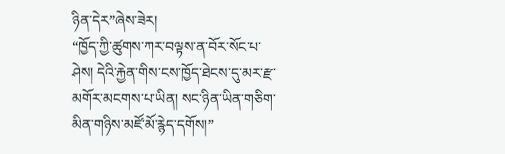ཉིན་དེར”ཞེས་ཟེར།
“ཁྱོད་ཀྱི་ཚུགས་ཀར་བལྟས་ན་བོར་སོང་པ་ཤེས། དེའི་རྐྱེན་གིས་ངས་ཁྱོད་ཐེངས་དུ་མར་རྫ་མགོར་མངགས་པ་ཡིན། སང་ཉིན་ཡིན་གཅིག་མིན་གཉིས་མཛོ་མོ་རྙེད་དགོས།”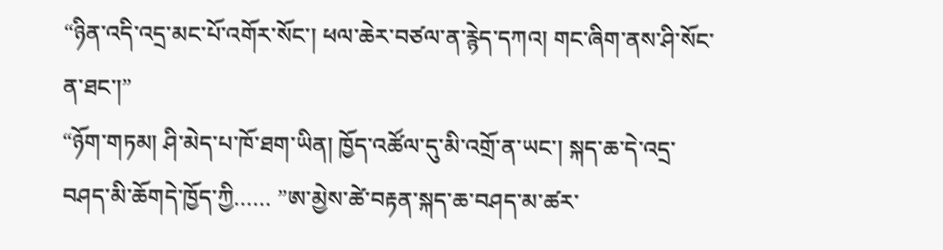“ཉིན་འདི་འདྲ་མང་པོ་འགོར་སོང་། ཕལ་ཆེར་བཙལ་ན་རྙེད་དཀའ། གང་ཞིག་ནས་ཤི་སོང་ན་ཐང་།”
“ཉོག་གཏམ། ཤི་མེད་པ་ཁོ་ཐག་ཡིན། ཁྱོད་འཚོལ་དུ་མི་འགྲོ་ན་ཡང་། སྐད་ཆ་དེ་འདྲ་བཤད་མི་ཆོགདེ་ཁྱོད་ཀྱི…… ”ཨ་མྱེས་ཚེ་བརྟན་སྐད་ཆ་བཤད་མ་ཚར་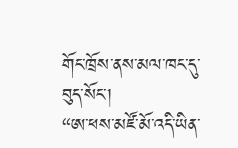གོང་ཁྲོས་ནས་མལ་ཁང་དུ་བུད་སོང་།
“ཨ་ཕས་མཛོ་མོ་འདི་ཡིན་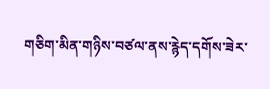གཅིག་མིན་གཉིས་བཙལ་ནས་རྙེད་དགོས་ཟེར་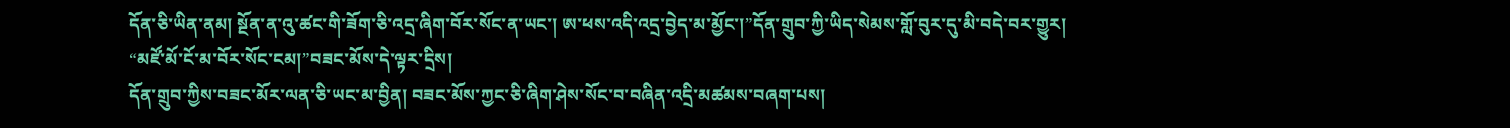དོན་ཅི་ཡིན་ནམ། སྔོན་ན་འུ་ཚང་གི་ཟོག་ཅི་འདྲ་ཞིག་བོར་སོང་ན་ཡང་། ཨ་ཕས་འདི་འདྲ་བྱེད་མ་མྱོང་།”དོན་གྲུབ་ཀྱི་ཡིད་སེམས་གློ་བུར་དུ་མི་བདེ་བར་གྱུར།
“མཛོ་མོ་ངོ་མ་བོར་སོང་ངམ།”བཟང་མོས་དེ་ལྟར་དྲིས།
དོན་གྲུབ་ཀྱིས་བཟང་མོར་ལན་ཅི་ཡང་མ་བྱིན། བཟང་མོས་ཀྱང་ཅི་ཞིག་ཤེས་སོང་བ་བཞིན་འདྲི་མཚམས་བཞག་པས།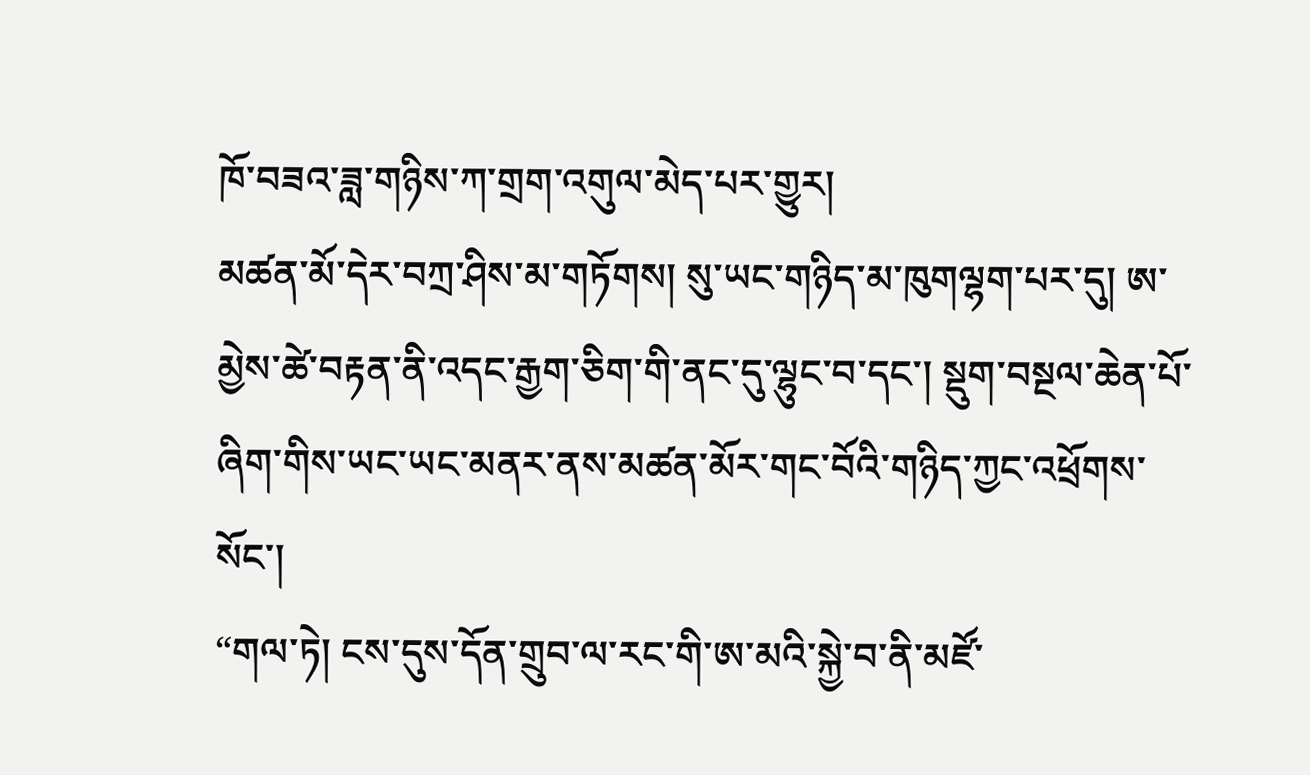ཁོ་བཟའ་ཟླ་གཉིས་ཀ་གྲག་འགུལ་མེད་པར་གྱུར།
མཚན་མོ་དེར་བཀྲ་ཤིས་མ་གཏོགས། སུ་ཡང་གཉིད་མ་ཁུགལྷག་པར་དུ། ཨ་མྱེས་ཚེ་བརྟན་ནི་འདང་རྒྱག་ཅིག་གི་ནང་དུ་ལྷུང་བ་དང་། སྡུག་བསྔལ་ཆེན་པོ་ཞིག་གིས་ཡང་ཡང་མནར་ནས་མཚན་མོར་གང་བོའི་གཉིད་ཀྱང་འཕྲོགས་སོང་།
“གལ་ཏེ། ངས་དུས་དོན་གྲུབ་ལ་རང་གི་ཨ་མའི་སྐྱེ་བ་ནི་མཛོ་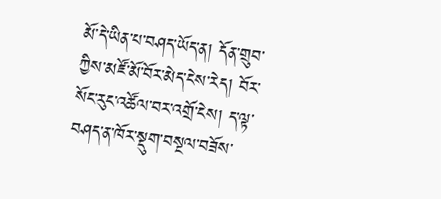མོ་དེ་ཡིན་པ་བཤད་ཡོད་ན། དོན་གྲུབ་ཀྱིས་མཛོ་མོ་བོར་མེད་ངེས་རེད། བོར་སོང་རུང་འཚོལ་བར་འགྲོ་ངེས། ད་ལྟ་བཤད་ན་ཁོར་སྡུག་བསྔལ་བཟོས་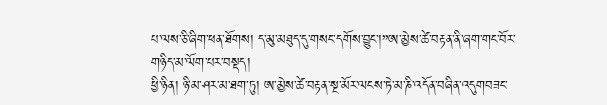པ་ལས་ཅི་ཞིག་ཕན་ཐོགས། ད་མུ་མཐུད་དུ་གསང་དགོས་བྱུང་།”ཨ་མྱེས་ཚེ་བརྟན་ནི་ཞག་གང་བོར་གཉིད་མ་ལོག་པར་བསྡད།
ཕྱི་ཉིན། ཉི་མ་ཤར་མ་ཐག་ཏུ། ཨ་མྱེས་ཚེ་བརྟན་སྔ་མོར་ལངས་ཏེ་མ་ཎི་འདོན་བཞིན་འདུགབཟང་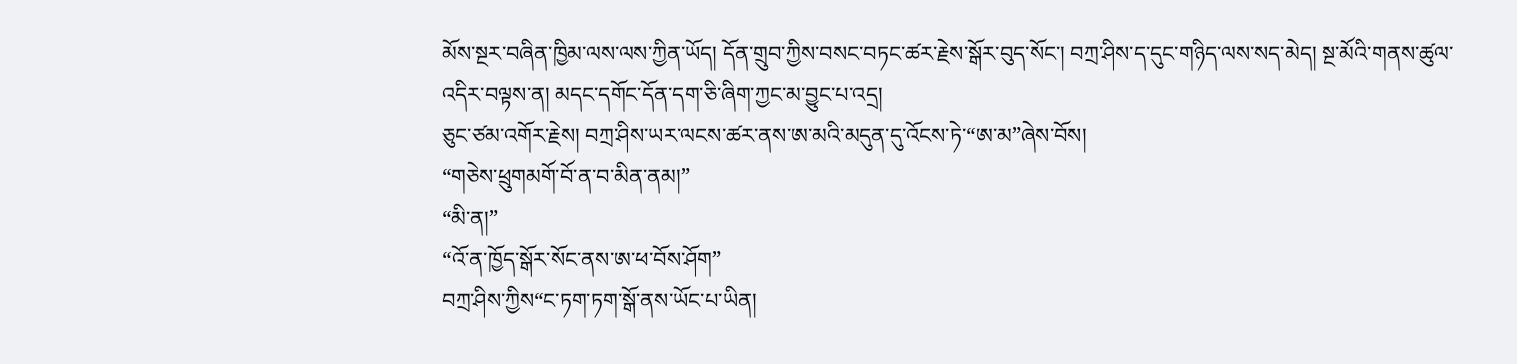མོས་སྔར་བཞིན་ཁྱིམ་ལས་ལས་ཀྱིན་ཡོད། དོན་གྲུབ་ཀྱིས་བསང་བཏང་ཚར་རྗེས་སྒོར་བུད་སོང་། བཀྲ་ཤིས་ད་དུང་གཉིད་ལས་སད་མེད། སྔ་མོའི་གནས་ཚུལ་འདིར་བལྟས་ན། མདང་དགོང་དོན་དག་ཅི་ཞིག་ཀྱང་མ་བྱུང་པ་འདྲ།
ཅུང་ཙམ་འགོར་རྗེས། བཀྲ་ཤིས་ཡར་ལངས་ཚར་ནས་ཨ་མའི་མདུན་དུ་འོངས་ཏེ་“ཨ་མ”ཞེས་བོས།
“གཅེས་ཕྲུགམགོ་བོ་ན་བ་མིན་ནམ།”
“མི་ན།”
“འོ་ན་ཁྱོད་སྒོར་སོང་ནས་ཨ་ཕ་བོས་ཤོག”
བཀྲ་ཤིས་ཀྱིས“ང་ཏག་ཏག་སྒོ་ནས་ཡོང་པ་ཡིན།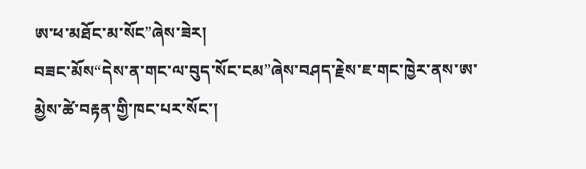ཨ་ཕ་མཐོང་མ་སོང”ཞེས་ཟེར།
བཟང་མོས“དེས་ན་གང་ལ་བུད་སོང་ངམ”ཞེས་བཤད་རྗེས་ཇ་གང་ཁྱེར་ནས་ཨ་མྱེས་ཚེ་བརྟན་གྱི་ཁང་པར་སོང་།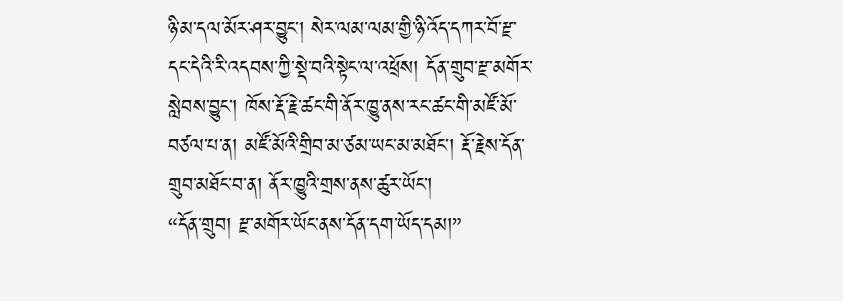ཉི་མ་དལ་མོར་ཤར་བྱུང་། སེར་ལམ་ལམ་གྱི་ཉི་འོད་དཀར་བོ་རྫ་དང་དེའི་རི་འདབས་ཀྱི་སྡེ་བའི་སྟེང་ལ་འཕྲོས། དོན་གྲུབ་རྫ་མགོར་སླེབས་བྱུང་། ཁོས་རྡོ་རྗེ་ཚང་གི་ནོར་ཁྱུ་ནས་རང་ཚང་གི་མཛོ་མོ་བཙལ་པ་ན། མཛོ་མོའི་གྲིབ་མ་ཙམ་ཡང་མ་མཐོང་། རྡོ་རྗེས་དོན་གྲུབ་མཐོང་བ་ན། ནོར་ཁྱུའི་གྲས་ནས་ཚུར་ཡོང་།
“དོན་གྲུབ། རྫ་མགོར་ཡོང་ནས་དོན་དག་ཡོད་དམ།”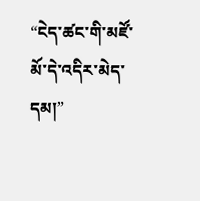“ངེད་ཚང་གི་མཛོ་མོ་དེ་འདིར་མེད་དམ།”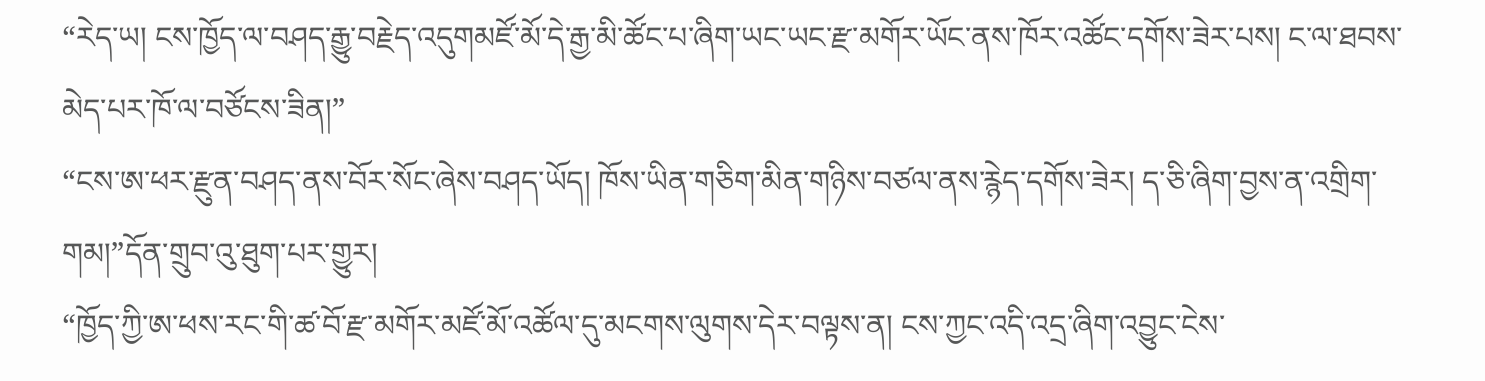“རེད་ཡ། ངས་ཁྱོད་ལ་བཤད་རྒྱུ་བརྗེད་འདུགམཛོ་མོ་དེ་རྒྱ་མི་ཚོང་པ་ཞིག་ཡང་ཡང་རྫ་མགོར་ཡོང་ནས་ཁོར་འཚོང་དགོས་ཟེར་པས། ང་ལ་ཐབས་མེད་པར་ཁོ་ལ་བཙོངས་ཟིན།”
“ངས་ཨ་ཕར་རྫུན་བཤད་ནས་བོར་སོང་ཞེས་བཤད་ཡོད། ཁོས་ཡིན་གཅིག་མིན་གཉིས་བཙལ་ནས་རྙེད་དགོས་ཟེར། ད་ཅི་ཞིག་བྱས་ན་འགྲིག་གམ།”དོན་གྲུབ་འུ་ཐུག་པར་གྱུར།
“ཁྱོད་ཀྱི་ཨ་ཕས་རང་གི་ཚ་བོ་རྫ་མགོར་མཛོ་མོ་འཚོལ་དུ་མངགས་ལུགས་དེར་བལྟས་ན། ངས་ཀྱང་འདི་འདྲ་ཞིག་འབྱུང་ངེས་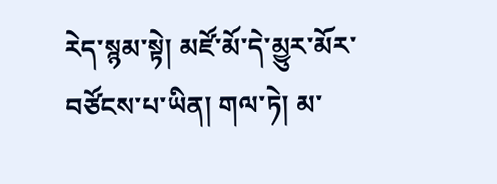རེད་སྙམ་སྟེ། མཛོ་མོ་དེ་མྱུར་མོར་བཙོངས་པ་ཡིན། གལ་ཏེ། མ་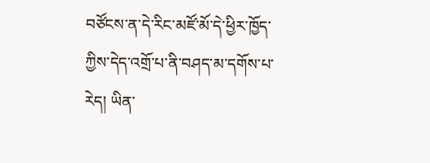བཙོངས་ན་དེ་རིང་མཛོ་མོ་དེ་ཕྱིར་ཁྱོད་ཀྱིས་དེད་འགྲོ་པ་ནི་བཤད་མ་དགོས་པ་རེད། ཡིན་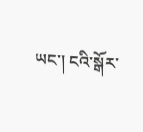ཡང་། ངའི་སྒོར་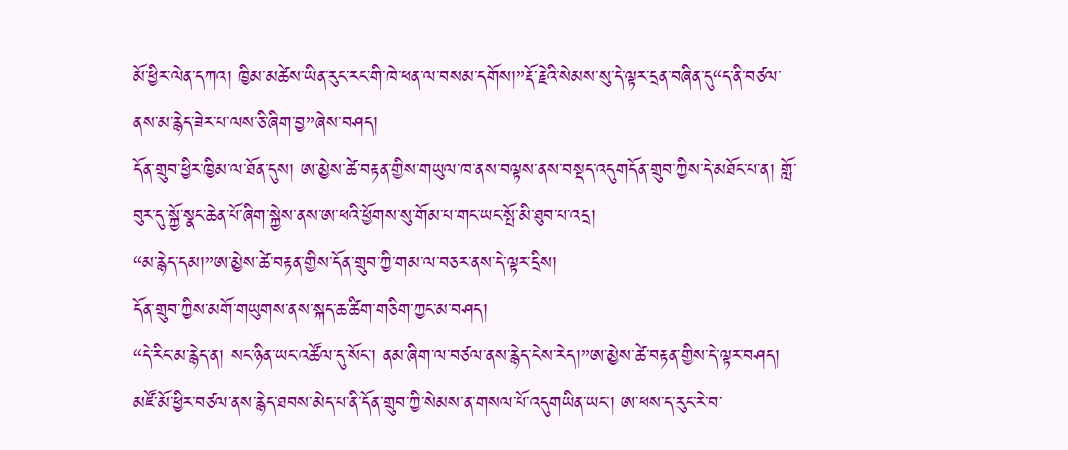མོ་ཕྱིར་ལེན་དཀའ། ཁྱིམ་མཚེས་ཡིན་རུང་རང་གི་ཁེ་ཕན་ལ་བསམ་དགོས།”རྡོ་རྗེའི་སེམས་སུ་དེ་ལྟར་དྲན་བཞིན་དུ“ད་ནི་བཙལ་ནས་མ་རྙེད་ཟེར་པ་ལས་ཅི་ཞིག་བྱ”ཞེས་བཤད།
དོན་གྲུབ་ཕྱིར་ཁྱིམ་ལ་ཐོན་དུས། ཨ་མྱེས་ཚེ་བརྟན་གྱིས་གཡུལ་ཁ་ནས་བལྟས་ནས་བསྡད་འདུགདོན་གྲུབ་ཀྱིས་དེ་མཐོང་པ་ན། གློ་བུར་དུ་སྐྱོ་སྣང་ཆེན་པོ་ཞིག་སྐྱེས་ནས་ཨ་ཕའི་ཕྱོགས་སུ་གོམ་པ་གང་ཡང་སྤོ་མི་ཐུབ་པ་འདྲ།
“མ་རྙེད་དམ།”ཨ་མྱེས་ཚེ་བརྟན་གྱིས་དོན་གྲུབ་ཀྱི་གམ་ལ་བཅར་ནས་དེ་ལྟར་དྲིས།
དོན་གྲུབ་ཀྱིས་མགོ་གཡུགས་ནས་སྐད་ཆ་ཚིག་གཅིག་ཀྱང་མ་བཤད།
“དེ་རིང་མ་རྙེད་ན། སང་ཉིན་ཡང་འཚོལ་དུ་སོང་། ནམ་ཞིག་ལ་བཙལ་ནས་རྙེད་ངེས་རེད།”ཨ་མྱེས་ཚེ་བརྟན་གྱིས་དེ་ལྟར་བཤད།
མཛོ་མོ་ཕྱིར་བཙལ་ནས་རྙེད་ཐབས་མེད་པ་ནི་དོན་གྲུབ་ཀྱི་སེམས་ན་གསལ་པོ་འདུགཡིན་ཡང་། ཨ་ཕས་ད་རུང་རེ་བ་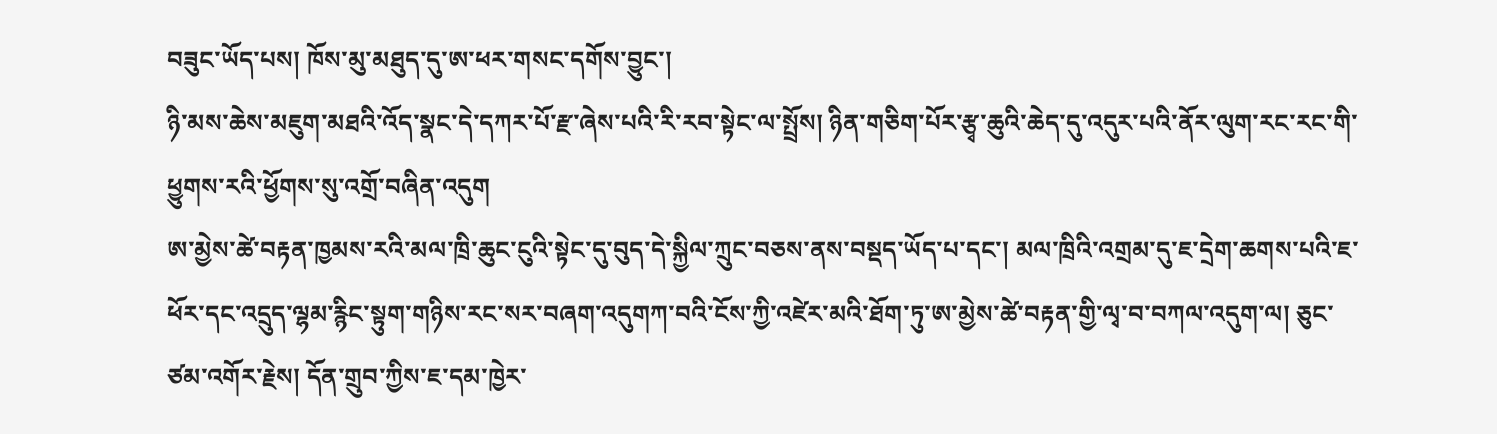བཟུང་ཡོད་པས། ཁོས་མུ་མཐུད་དུ་ཨ་ཕར་གསང་དགོས་བྱུང་།
ཉི་མས་ཆེས་མཇུག་མཐའི་འོད་སྣང་དེ་དཀར་པོ་རྫ་ཞེས་པའི་རི་རབ་སྟེང་ལ་སྤྲོས། ཉིན་གཅིག་པོར་རྩྭ་ཆུའི་ཆེད་དུ་འདུར་པའི་ནོར་ལུག་རང་རང་གི་ཕྱུགས་རའི་ཕྱོགས་སུ་འགྲོ་བཞིན་འདུག
ཨ་མྱེས་ཚེ་བརྟན་ཁྱམས་རའི་མལ་ཁྲི་ཆུང་ངུའི་སྟེང་དུ་བུད་དེ་སྐྱིལ་ཀྲུང་བཅས་ནས་བསྡད་ཡོད་པ་དང་། མལ་ཁྲིའི་འགྲམ་དུ་ཇ་དྲེག་ཆགས་པའི་ཇ་ཕོར་དང་འདྲུད་ལྷམ་རྙིང་སྟུག་གཉིས་རང་སར་བཞག་འདུགཀ་བའི་ངོས་ཀྱི་འཛེར་མའི་ཐོག་ཏུ་ཨ་མྱེས་ཚེ་བརྟན་གྱི་ལྭ་བ་བཀལ་འདུག་ལ། ཅུང་ཙམ་འགོར་རྗེས། དོན་གྲུབ་ཀྱིས་ཇ་དམ་ཁྱེར་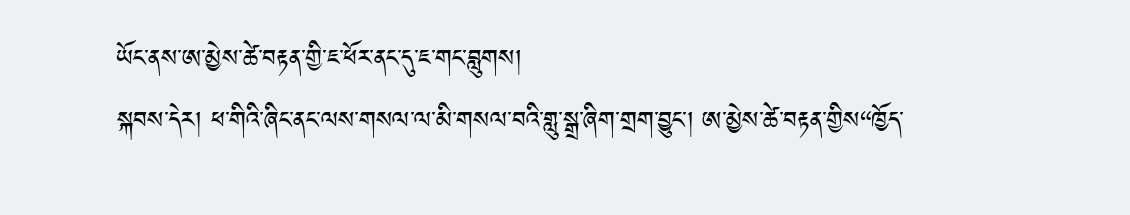ཡོང་ནས་ཨ་མྱེས་ཚེ་བརྟན་གྱི་ཇ་ཕོར་ནང་དུ་ཇ་གང་བླུགས།
སྐབས་དེར། ཕ་གིའི་ཞིང་ནང་ལས་གསལ་ལ་མི་གསལ་བའི་གླུ་སྒྲ་ཞིག་གྲག་བྱུང་། ཨ་མྱེས་ཚེ་བརྟན་གྱིས“ཁྱོད་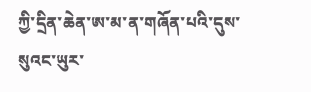ཀྱི་དྲིན་ཆེན་ཨ་མ་ན་གཞོན་པའི་དུས་སུའང་ཡུར་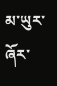མ་ཡུར་ཞོར་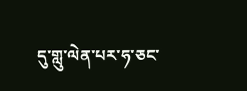དུ་གླུ་ལེན་པར་ཧ་ཅང་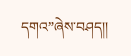དགའ”ཞེས་བཤད།།